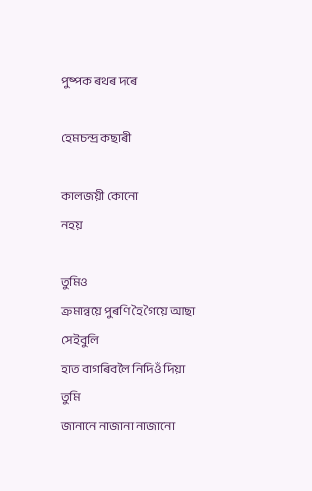পুষ্পক ৰথৰ দৰে

হেমচন্দ্ৰ কছাৰী

কালজয়ী কোনো
নহয়

তুমিও
ক্ৰমান্বয়ে পুৰণি হৈ গৈয়ে আছা
সেইবুলি
হাত বাগৰিবলৈ নিদিওঁ দিয়া
তুমি
জানানে নাজানা নাজানো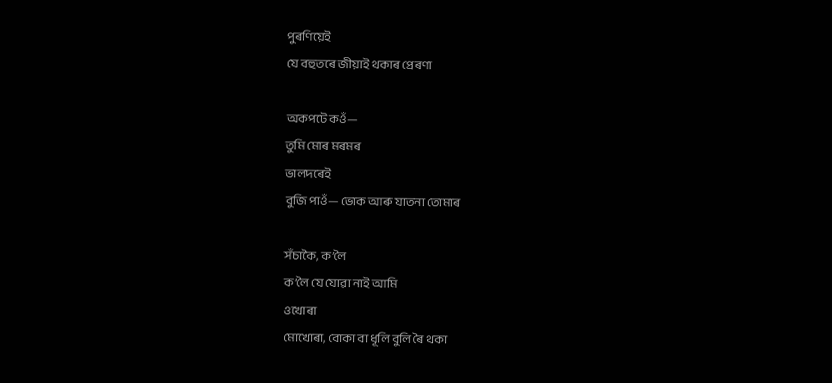পুৰণিয়েই
যে বহুতৰে জীয়াই থকাৰ প্ৰেৰণা

অকপটে কওঁ—
তুমি মোৰ মৰমৰ
ভালদৰেই
বুজি পাওঁ— ভোক আৰু যাতনা তোমাৰ

সঁচাকৈ, ক’লৈ
ক’লৈ যে যোৱা নাই আমি
ওখোৰা
মোখোৰা, বোকা বা ধূলি বুলি ৰৈ থকা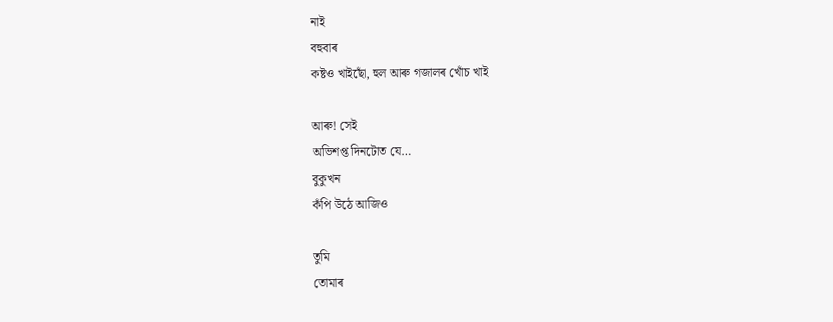নাই
বহুবাৰ
কষ্টও খাইছোঁ, হুল আৰু গজালৰ খোঁচ খাই

আৰু! সেই
অভিশপ্ত দিনটোত যে…
বুকুখন
কঁপি উঠে আজিও

তুমি
তোমাৰ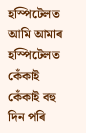হস্পিটে‍লত
আমি আমাৰ হস্পিটে‍লত
কেঁকাই
কেঁকাই বহু দিন পৰি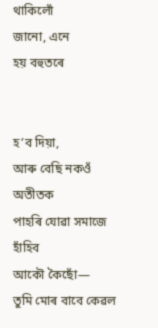থাকিলোঁ
জানো, এনে
হয় বহুতৰে


হ’ব দিয়া,
আৰু বেছি নকওঁ
অতীতক
পাহৰি যোৱা সমাজে হাঁহিব
আকৌ কৈছোঁ—
তুমি মোৰ বাবে কেৱল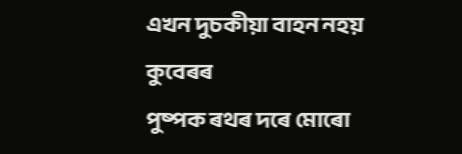এখন দুচকীয়া বাহন নহয়
কুবেৰৰ
পুষ্পক ৰথৰ দৰে মোৰো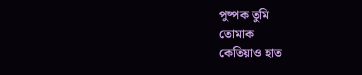পুষ্পক তুমি
তোমাক
কেতিয়াও হাত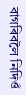বাগৰিবলৈ নিদিওঁ